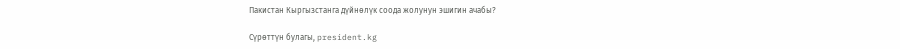Пакистан Кыргызстанга дүйнөлүк соода жолунун эшигин ачабы?

Сүрөттүн булагы, president.kg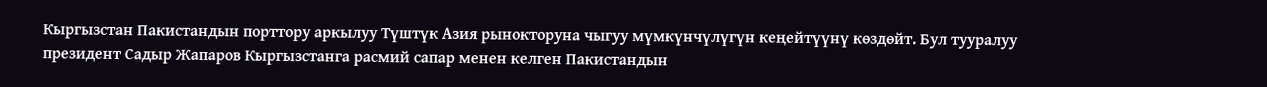Кыргызстан Пакистандын порттору аркылуу Түштүк Азия рынокторуна чыгуу мүмкүнчүлүгүн кеңейтүүнү көздөйт. Бул тууралуу президент Садыр Жапаров Кыргызстанга расмий сапар менен келген Пакистандын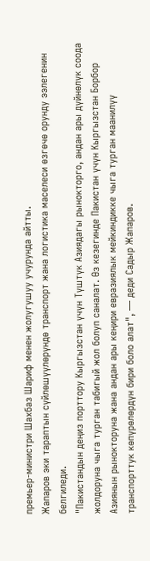премьер-министри Шахбаз Шариф менен жолугушуу учурунда айтты.
Жапаров эки тараптын сүйлөшүүлөрүндө транспорт жана логистика маселеси өзгөчө орунду ээлегенин белгиледи.
"Пакистандын деңиз порттору Кыргызстан үчүн Түштүк Азиядагы рынокторго, андан ары дүйнөлүк соода жолдоруна чыга турган табигый жол болуп саналат. Өз кезегинде Пакистан үчүн Кыргызстан Борбор Азиянын рынокторуна жана андан ары кеңири евразиялык мейкиндикке чыга турган маанилүү транспорттук көпүрөлөрдүн бири боло алат", — деди Садыр Жапаров.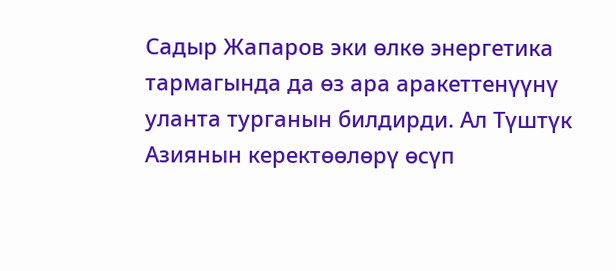Садыр Жапаров эки өлкө энергетика тармагында да өз ара аракеттенүүнү уланта турганын билдирди. Ал Түштүк Азиянын керектөөлөрү өсүп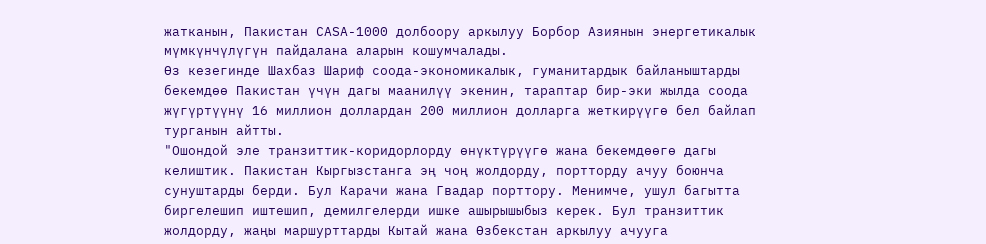жатканын, Пакистан САSА-1000 долбоору аркылуу Борбор Азиянын энергетикалык мүмкүнчүлүгүн пайдалана аларын кошумчалады.
Өз кезегинде Шахбаз Шариф соода-экономикалык, гуманитардык байланыштарды бекемдөө Пакистан үчүн дагы маанилүү экенин, тараптар бир-эки жылда соода жүгүртүүнү 16 миллион доллардан 200 миллион долларга жеткирүүгө бел байлап турганын айтты.
"Ошондой эле транзиттик-коридорлорду өнүктүрүүгө жана бекемдөөгө дагы келиштик. Пакистан Кыргызстанга эң чоң жолдорду, портторду ачуу боюнча сунуштарды берди. Бул Карачи жана Гвадар порттору. Менимче, ушул багытта биргелешип иштешип, демилгелерди ишке ашырышыбыз керек. Бул транзиттик жолдорду, жаңы маршурттарды Кытай жана Өзбекстан аркылуу ачууга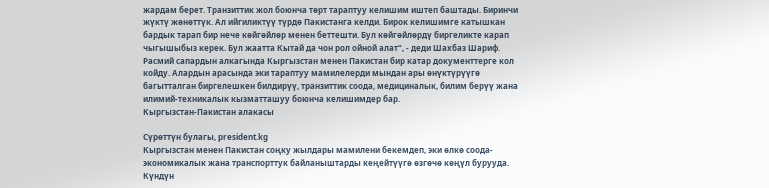жардам берет. Транзиттик жол боюнча төрт тараптуу келишим иштеп баштады. Биринчи жүктү жөнөттүк. Ал ийгиликтүү түрдө Пакистанга келди. Бирок келишимге катышкан бардык тарап бир нече көйгөйлөр менен беттешти. Бул көйгөйлөрдү биргеликте карап чыгышыбыз керек. Бул жаатта Кытай да чон рол ойной алат", - деди Шахбаз Шариф.
Расмий сапардын алкагында Кыргызстан менен Пакистан бир катар документтерге кол койду. Алардын арасында эки тараптуу мамилелерди мындан ары өнүктүрүүгө багытталган биргелешкен билдирүү, транзиттик соода, медициналык, билим берүү жана илимий-техникалык кызматташуу боюнча келишимдер бар.
Кыргызстан-Пакистан алакасы

Сүрөттүн булагы, president.kg
Кыргызстан менен Пакистан соңку жылдары мамилени бекемдеп, эки өлкө соода-экономикалык жана транспорттук байланыштарды кеңейтүүгө өзгөчө көңүл бурууда.
Күндүн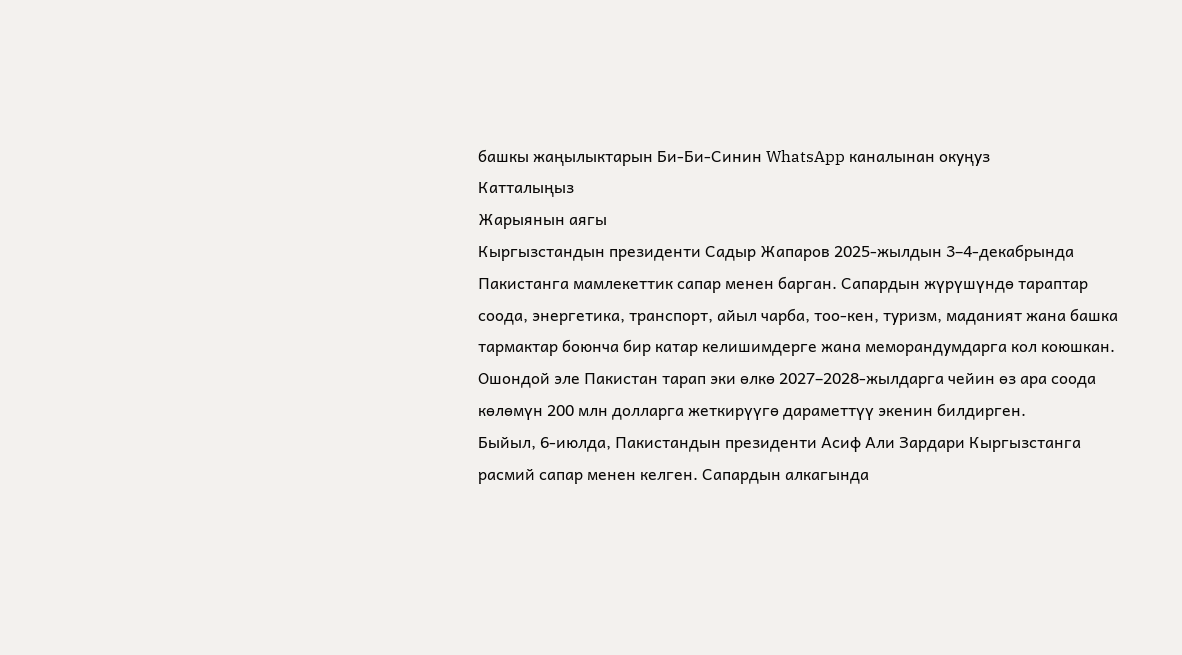башкы жаңылыктарын Би-Би-Синин WhatsApp каналынан окуңуз
Катталыңыз
Жарыянын аягы
Кыргызстандын президенти Садыр Жапаров 2025-жылдын 3–4-декабрында Пакистанга мамлекеттик сапар менен барган. Сапардын жүрүшүндө тараптар соода, энергетика, транспорт, айыл чарба, тоо-кен, туризм, маданият жана башка тармактар боюнча бир катар келишимдерге жана меморандумдарга кол коюшкан. Ошондой эле Пакистан тарап эки өлкө 2027–2028-жылдарга чейин өз ара соода көлөмүн 200 млн долларга жеткирүүгө дараметтүү экенин билдирген.
Быйыл, 6-июлда, Пакистандын президенти Асиф Али Зардари Кыргызстанга расмий сапар менен келген. Сапардын алкагында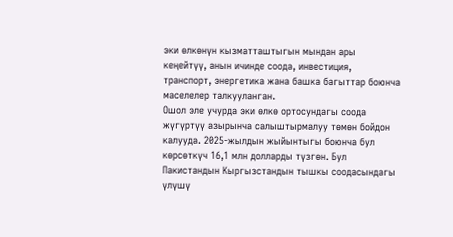эки өлкөнүн кызматташтыгын мындан ары кеңейтүү, анын ичинде соода, инвестиция, транспорт, энергетика жана башка багыттар боюнча маселелер талкууланган.
Ошол эле учурда эки өлкө ортосундагы соода жүгүртүү азырынча салыштырмалуу төмөн бойдон калууда. 2025-жылдын жыйынтыгы боюнча бул көрсөткүч 16,1 млн долларды түзгөн. Бул Пакистандын Кыргызстандын тышкы соодасындагы үлүшү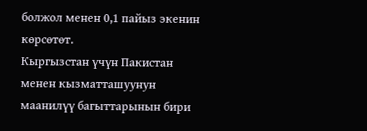болжол менен 0,1 пайыз экенин көрсөтөт.
Кыргызстан үчүн Пакистан менен кызматташуунун маанилүү багыттарынын бири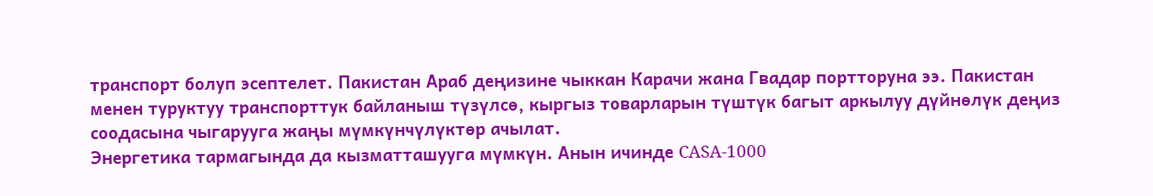транспорт болуп эсептелет. Пакистан Араб деңизине чыккан Карачи жана Гвадар портторуна ээ. Пакистан менен туруктуу транспорттук байланыш түзүлсө, кыргыз товарларын түштүк багыт аркылуу дүйнөлүк деңиз соодасына чыгарууга жаңы мүмкүнчүлүктөр ачылат.
Энергетика тармагында да кызматташууга мүмкүн. Анын ичинде CASA-1000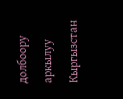долбоору аркылуу Кыргызстан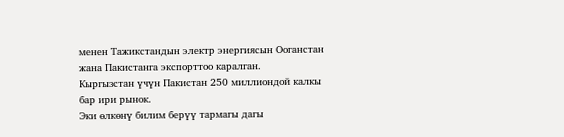менен Тажикстандын электр энергиясын Ооганстан жана Пакистанга экспорттоо каралган.
Кыргызстан үчүн Пакистан 250 миллиондой калкы бар ири рынок.
Эки өлкөнү билим берүү тармагы дагы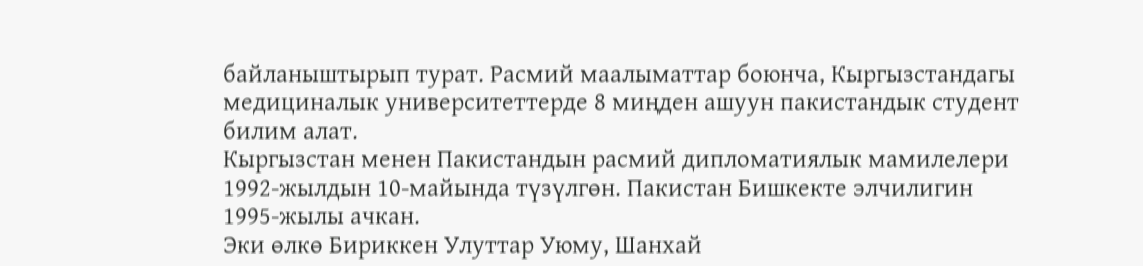байланыштырып турат. Расмий маалыматтар боюнча, Кыргызстандагы медициналык университеттерде 8 миңден ашуун пакистандык студент билим алат.
Кыргызстан менен Пакистандын расмий дипломатиялык мамилелери 1992-жылдын 10-майында түзүлгөн. Пакистан Бишкекте элчилигин 1995-жылы ачкан.
Эки өлкө Бириккен Улуттар Уюму, Шанхай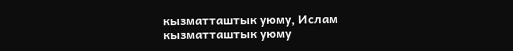кызматташтык уюму, Ислам кызматташтык уюму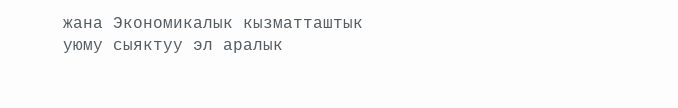жана Экономикалык кызматташтык уюму сыяктуу эл аралык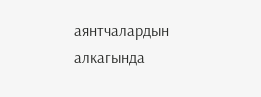аянтчалардын алкагында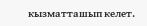кызматташып келет.